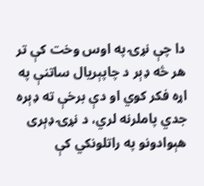دا چې نړۍ په اوس وخت کې تر هر څه ډېر د چاپېریال ساتنې په اړه فکر کوي او دې برخې ته ډېره جدي پاملرنه لري، د نړۍ ډېری هېوادونو په راتلونکي کې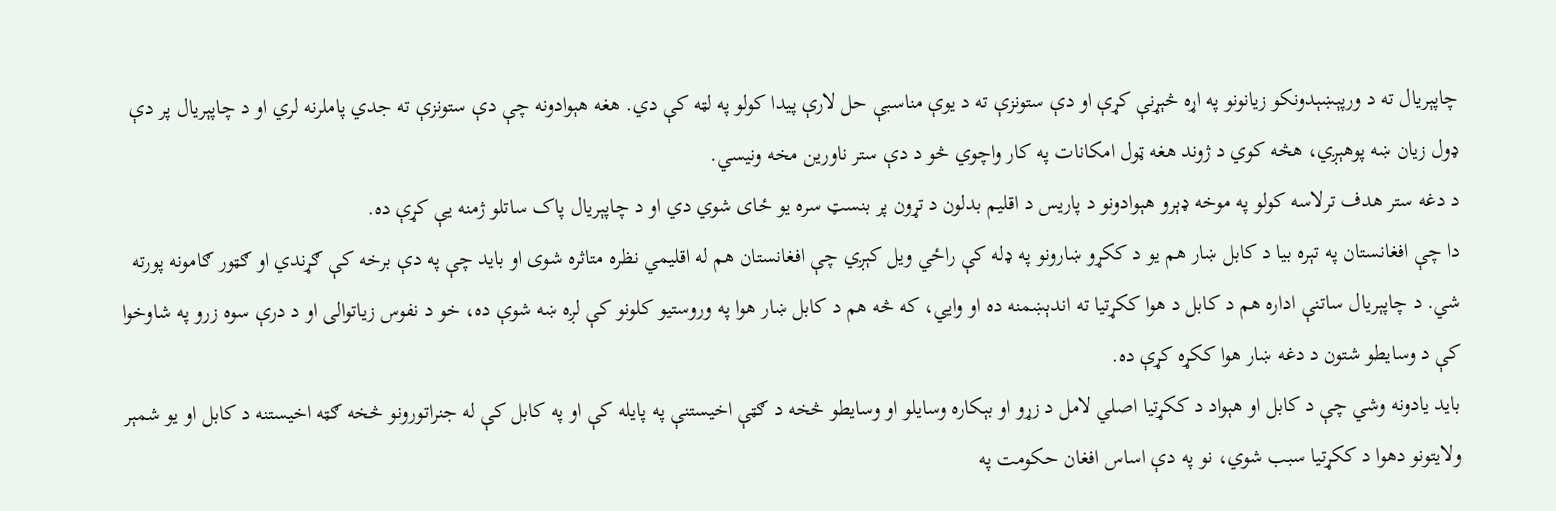چاپېریال ته د ورپېښېدونکو زیانونو په اړه څېړنې کړې او دې ستونزې ته د یوې مناسبې حل لارې پیدا کولو په لټه کې دي. هغه هېوادونه چې دې ستونزې ته جدي پاملرنه لري او د چاپېریال پر دې ډول زیان ښه پوهېږي، هڅه کوي د ژوند هغه ټول امکانات په کار واچوي څو د دې ستر ناورین مخه ونیسي.
د دغه ستر هدف ترلاسه کولو په موخه ډېرو هېوادونو د پاریس د اقلیم بدلون د تړون پر بنسټ سره یو ځای شوي دي او د چاپېریال پاک ساتلو ژمنه یې کړې ده.
دا چې افغانستان په تېره بیا د کابل ښار هم یو د ککړو ښارونو په ډله کې راځي ویل کېږي چې افغانستان هم له اقلیمي نظره متاثره شوی او باید چې په دې برخه کې ګړندي او ګټور ګامونه پورته شي. د چاپېریال ساتنې اداره هم د کابل د هوا ککړتیا ته اندېښمنه ده او وايي، که څه هم د کابل ښار هوا په وروستیو کلونو کې لږه ښه شوې ده، خو د نفوس زیاتوالی او د درې سوه زرو په شاوخوا کې د وسايطو شتون د دغه ښار هوا ککړه کړې ده.
باید یادونه وشي چې د کابل او هېواد د ککړتیا اصلي لامل د زړو او بېکاره وسایلو او وسایطو څخه د ګټې اخیستنې په پایله کې او په کابل کې له جنراتورونو څخه ګټه اخیستنه د کابل او یو شمېر ولایتونو دهوا د ککړتیا سبب شوي، نو په دې اساس افغان حکومت په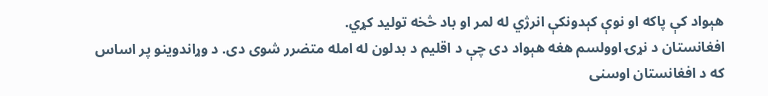هېواد کې پاکه او نوې کېدونکې انرژي له لمر او باد څخه تولید کړي.
افغانستان د نړۍ اوولسم هغه هېواد دی چې د اقلیم د بدلون له امله متضرر شوی دی. د وړاندوینو پر اساس که د افغانستان اوسنی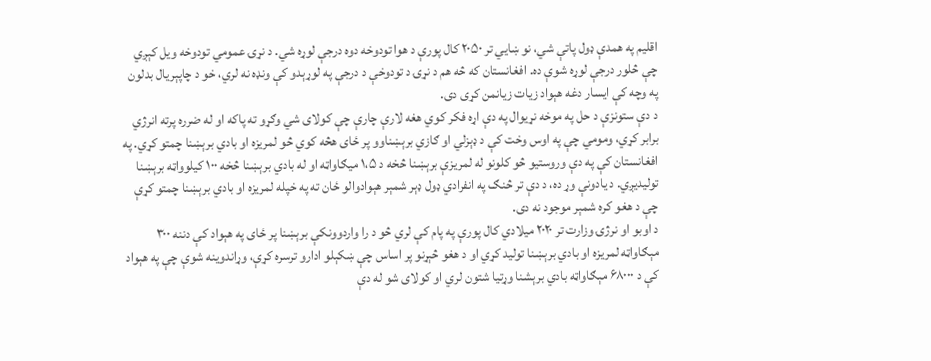اقلیم په همدې ډول پاتې شي، نو ښايي تر ۲۰۵۰ کال پورې د هوا تودوخه دوه درجې لوړه شي. د نړۍ عمومي تودوخه ویل کېږي چې څلور درجې لوړه شوې ده. افغانستان که څه هم د نړۍ د تودوخې د درجې په لوړېدو کې ونډه نه لري، خو د چاپېریال بدلون په وچه کې ایسار دغه هېواد زیات زیانمن کړی دی.
د دې ستونزې د حل په موخه نړیوال په دې اړه فکر کوي هغه لارې چارې چې کولای شي وګړو ته پاکه او له ضرره پرته انرژي برابر کړي، ومومي چې په اوس وخت کې د ډېزلي او ګازي برېښناوو پر ځای هڅه کوي څو لمریزه او بادي برېښنا چمتو کړي. په افغانستان کې په دې وروستیو څو کلونو له لمریزې برېښنا څخه د ۱،۵ میګاواټه او له بادي برېښنا څخه ۱۰۰ کیلوواټه برېښنا تولیدیږي. د یادونې وړ ده، د دې تر څنګ په انفرادي ډول ډېر شمېر هېوادوالو ځان ته په خپله لمریزه او بادي برېښنا چمتو کړې چې د هغو کره شمېر موجود نه دی.
د اوبو او نرژۍ وزارت تر ۲۰۲۰ میلادي کال پورې په پام کې لري څو د را واردوونکې برېښنا پر ځای په هېواد کې دننه ۳۰۰ مېګاواټه لمریزه او بادي برېښنا تولید کړي او د هغو څېړنو پر اساس چې ښکېلو ادارو ترسره کړې، وړاندوینه شوې چې په هېواد کې د ۶۸۰۰۰ مېګاواټه بادي برېشنا وړتیا شتون لري او کولای شو له دې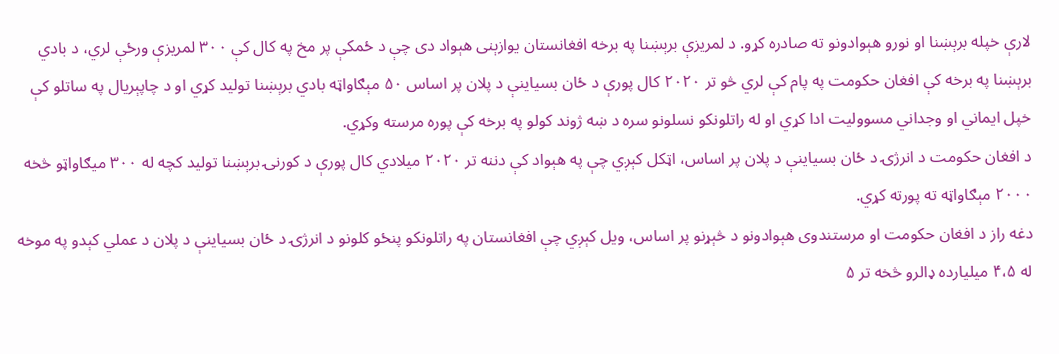لارې خپله برېښنا او نورو هېوادونو ته صادره کړو. د لمریزې برېښنا په برخه افغانستان یوازېنی هېواد دی چې د ځمکې پر مخ په کال کې ۳۰۰ لمریزې ورځې لري، د بادي برېښنا په برخه کې افغان حکومت په پام کې لري څو تر ۲۰۲۰ کال پورې د ځان بسیاینې د پلان پر اساس ۵۰ مېګاواټه بادي برېښنا تولید کړي او د چاپېریال په ساتلو کې خپل ایماني او وجداني مسوولیت ادا کړي او له راتلونکو نسلونو سره د ښه ژوند کولو په برخه کې پوره مرسته وکړي.
د افغان حکومت د انرژۍ د ځان بسیاینې د پلان پر اساس، اټکل کېږي چې په هېواد کې دننه تر ۲۰۲۰ میلادي کال پورې د کورنۍ برېښنا تولید کچه له ۳۰۰ میګاواټو څخه ۲۰۰۰ مېګاواټه ته پورته کړي.
دغه راز د افغان حکومت او مرستندوی هېوادونو د څېړنو پر اساس، ویل کېږي چې افغانستان په راتلونکو پنځو کلونو د انرژۍ د ځان بسیاینې د پلان د عملي کېدو په موخه له ۴،۵ میلیارده ډالرو څخه تر ۵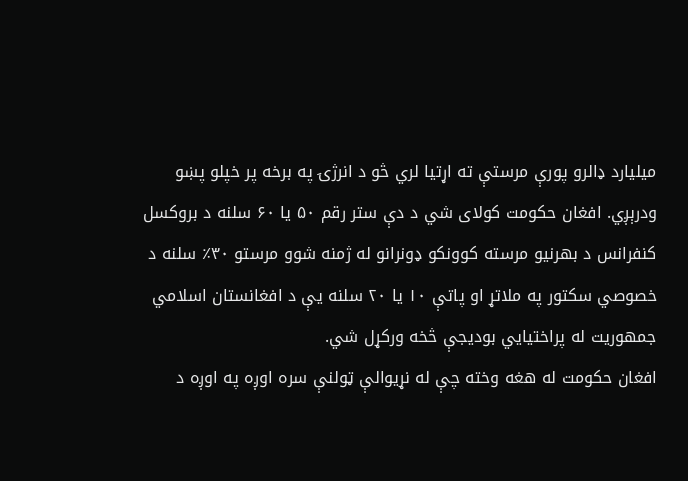میلیارد ډالرو پورې مرستې ته اړتیا لري څو د انرژۍ په برخه پر خپلو پښو ودرېږي. افغان حکومت کولای شي د دې ستر رقم ۵۰ یا ۶۰ سلنه د بروکسل کنفرانس د بهرنیو مرسته کوونکو ډونرانو له ژمنه شوو مرستو ۳۰٪ سلنه د خصوصي سکتور په ملاتړ او پاتې ۱۰ یا ۲۰ سلنه یې د افغانستان اسلامي جمهوریت له پراختیایي بوديجې څخه ورکړل شي.
افغان حکومت له هغه وخته چې له نړیوالې ټولنې سره اوږه په اوږه د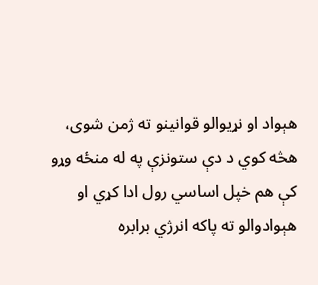هېواد او نړیوالو قوانینو ته ژمن شوی، هڅه کوي د دې ستونزې په له منځه وړو کې هم خپل اساسي رول ادا کړي او هېوادوالو ته پاکه انرژي برابره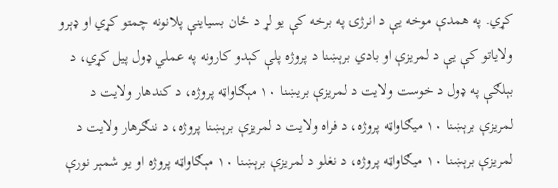کړي. په همدې موخه یې د انرژۍ په برخه کې یو لړ د ځان بسیاینې پلانونه چمتو کړي او ډېرو ولایاتو کې یې د لمریزې او بادي برېښنا د پروژه پلې کېدو کارونه په عملي ډول پیل کړي، د بېلګې په ډول د خوست ولایت د لمریزې بریښنا ۱۰ مېګاواټه پروژه، د کندهار ولایت د لمریزې برېښنا ۱۰ میګاواټه پروژه، د فراه ولایت د لمریزې برېښنا پروژه، د ننګرهار ولایت د لمریزې برېښنا ۱۰ میګاواټه پروژه، د نغلو د لمریزې برېښنا ۱۰ مېګاواټه پروژه او یو شمېر نورې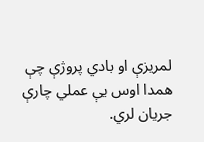لمریزې او بادي پروژې چې همدا اوس یې عملي چارې جریان لري.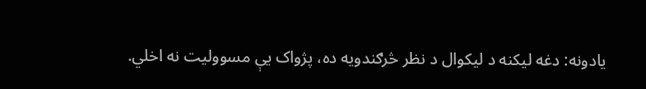يادونه: دغه ليکنه د ليکوال د نظر څرګندويه ده، پژواک يې مسووليت نه اخلي.